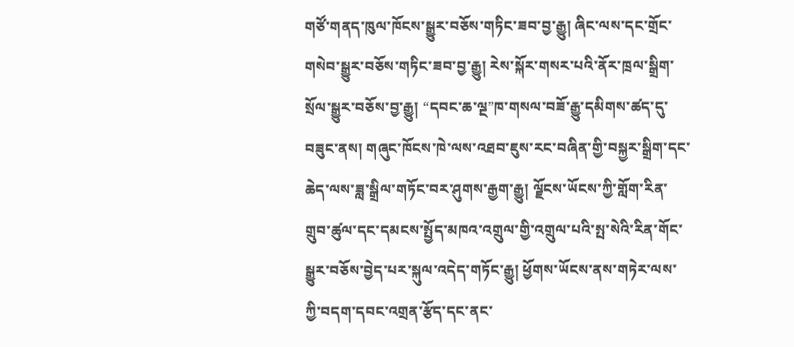གཙོ་གནད་ཁུལ་ཁོངས་སྒྱུར་བཅོས་གཏིང་ཟབ་བྱ་རྒྱུ། ཞིང་ལས་དང་གྲོང་གསེབ་སྒྱུར་བཅོས་གཏིང་ཟབ་བྱ་རྒྱུ། རེས་སྐོར་གསར་པའི་ནོར་ཁྲལ་སྒྲིག་སྲོལ་སྒྱུར་བཅོས་བྱ་རྒྱུ། “དབང་ཆ་ལྔ”ཁ་གསལ་བཟོ་རྒྱུ་དམིགས་ཚད་དུ་བཟུང་ནས། གཞུང་ཁོངས་ཁེ་ལས་འཐབ་ཇུས་རང་བཞིན་གྱི་བསྐྱར་སྒྲིག་དང་ཆེད་ལས་ཟླ་སྒྲིལ་གཏོང་བར་ཤུགས་རྒྱག་རྒྱུ། ལྗོངས་ཡོངས་ཀྱི་གློག་རིན་གྲུབ་ཚུལ་དང་དམངས་སྤྱོད་མཁའ་འགྲུལ་གྱི་འགྲུལ་པའི་སྤ་སེའི་རིན་གོང་སྒྱུར་བཅོས་བྱེད་པར་སྐུལ་འདེད་གཏོང་རྒྱུ། ཕྱོགས་ཡོངས་ནས་གཏེར་ལས་ཀྱི་བདག་དབང་འགྲན་རྩོད་དང་ནང་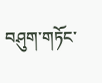བཤུག་གཏོང་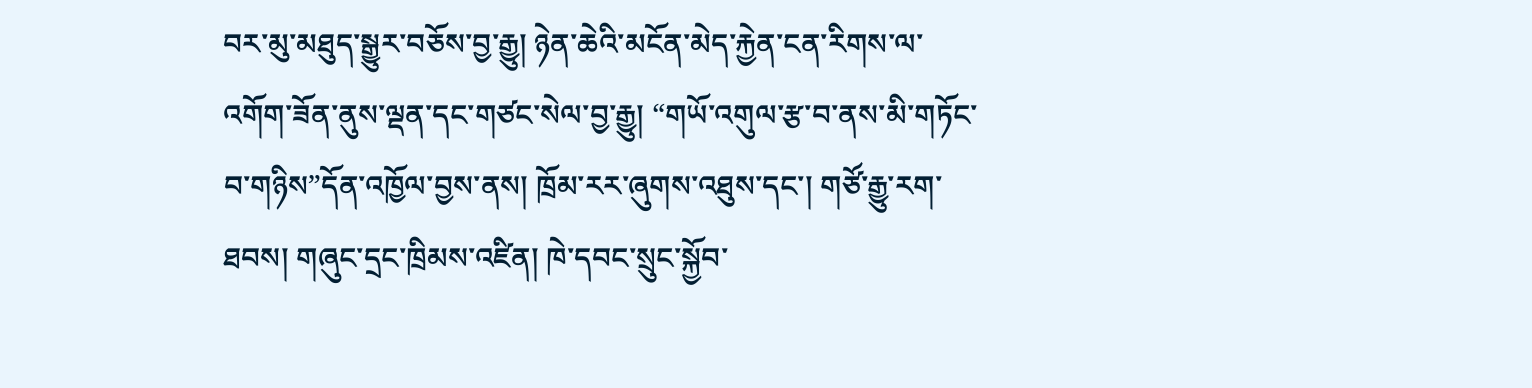བར་མུ་མཐུད་སྒྱུར་བཅོས་བྱ་རྒྱུ། ཉེན་ཆེའི་མངོན་མེད་རྐྱེན་ངན་རིགས་ལ་འགོག་ཟོན་ནུས་ལྡན་དང་གཙང་སེལ་བྱ་རྒྱུ། “གཡོ་འགུལ་རྩ་བ་ནས་མི་གཏོང་བ་གཉིས”དོན་འཁྱོལ་བྱས་ནས། ཁྲོམ་རར་ཞུགས་འཐུས་དང་། གཙོ་རྒྱུ་རག་ཐབས། གཞུང་དྲང་ཁྲིམས་འཛིན། ཁེ་དབང་སྲུང་སྐྱོབ་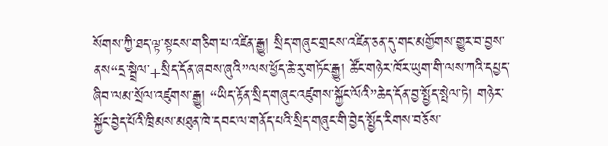སོགས་ཀྱི་ཐད་ལྟ་སྟངས་གཅིག་པ་འཛིན་རྒྱུ། སྲིད་གཞུང་གྲངས་འཛིན་ཅན་དུ་གང་མགྱོགས་གྱུར་བ་བྱས་ནས“དྲ་སྦྲེལ་+སྲིད་དོན་ཞབས་ཞུའི”ལས་ཕྱོད་ཆེ་རུ་གཏོང་རྒྱུ། ཚོང་གཉེར་ཁོར་ཡུག་གི་ལས་ཀའི་དཔྱད་ཞིབ་ལམ་སྲོལ་འཛུགས་རྒྱུ། “ཡིད་རྟོན་སྲིད་གཞུང་འཛུགས་སྐྱོང་ལོའི”ཆེད་དོན་བྱ་སྤྱོད་སྤེལ་ཏེ། གཉེར་སྐྱོང་བྱེད་པོའི་ཁྲིམས་མཐུན་ཁེ་དབང་ལ་གནོད་པའི་སྲིད་གཞུང་གི་བྱེད་སྤྱོད་རིགས་བཅོས་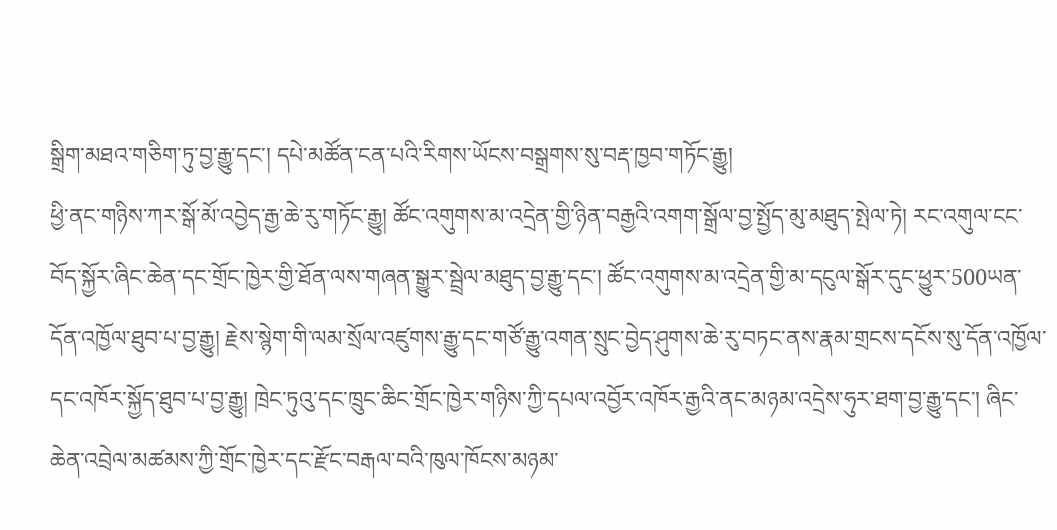སྒྲིག་མཐའ་གཅིག་ཏུ་བྱ་རྒྱུ་དང་། དཔེ་མཚོན་ངན་པའི་རིགས་ཡོངས་བསྒྲགས་སུ་བརྡ་ཁྱབ་གཏོང་རྒྱུ།
ཕྱི་ནང་གཉིས་ཀར་སྒོ་མོ་འབྱེད་རྒྱ་ཆེ་རུ་གཏོང་རྒྱུ། ཚོང་འགུགས་མ་འདྲེན་གྱི་ཉིན་བརྒྱའི་འགག་སྒྲོལ་བྱ་སྤྱོད་མུ་མཐུད་སྤེལ་ཏེ། རང་འགུལ་ངང་བོད་སྐྱོར་ཞིང་ཆེན་དང་གྲོང་ཁྱེར་གྱི་ཐོན་ལས་གཞན་སྒྱུར་སྦྲེལ་མཐུད་བྱ་རྒྱུ་དང་། ཚོང་འགུགས་མ་འདྲེན་གྱི་མ་དངུལ་སྒོར་དུང་ཕྱུར་500ཡན་དོན་འཁྱོལ་ཐུབ་པ་བྱ་རྒྱུ། རྗེས་སྙེག་གི་ལམ་སྲོལ་འཛུགས་རྒྱུ་དང་གཙོ་རྒྱུ་འགན་སྲུང་བྱེད་ཤུགས་ཆེ་རུ་བཏང་ནས་རྣམ་གྲངས་དངོས་སུ་དོན་འཁྱོལ་དང་འཁོར་སྐྱོད་ཐུབ་པ་བྱ་རྒྱུ། ཁྲེང་ཏུའུ་དང་ཁྲུང་ཆིང་གྲོང་ཁྱེར་གཉིས་ཀྱི་དཔལ་འབྱོར་འཁོར་རྒྱའི་ནང་མཉམ་འདྲེས་ཧུར་ཐག་བྱ་རྒྱུ་དང་། ཞིང་ཆེན་འབྲེལ་མཚམས་ཀྱི་གྲོང་ཁྱེར་དང་རྫོང་བརྒལ་བའི་ཁུལ་ཁོངས་མཉམ་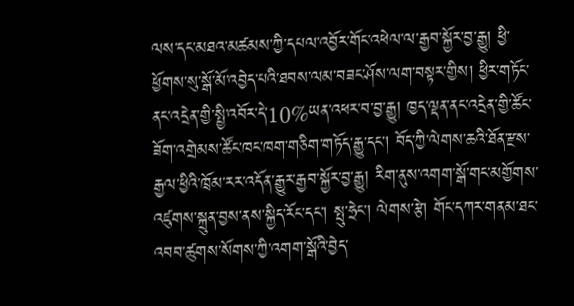ལས་དང་མཐའ་མཚམས་ཀྱི་དཔལ་འབྱོར་གོང་འཕེལ་ལ་རྒྱབ་སྐྱོར་བྱ་རྒྱུ། ཕྱི་ཕྱོགས་སུ་སྒོ་མོ་འབྱེད་པའི་ཐབས་ལམ་བཟང་ཤོས་ལག་བསྟར་གྱིས། ཕྱིར་གཏོང་ནང་འདྲེན་གྱི་སྤྱི་འབོར་དེ་10%ཡན་འཕར་བ་བྱ་རྒྱུ། ཁྱད་ལྡན་ནང་འདྲེན་གྱི་ཚོང་ཟོག་འགྲེམས་ཚོང་ཁང་ཁག་གཅིག་གཏོད་རྒྱུ་དང་། བོད་ཀྱི་ལེགས་ཆའི་ཐོན་རྫས་རྒྱལ་ཕྱིའི་ཁྲོམ་རར་འདོན་རྒྱུར་རྒྱབ་སྐྱོར་བྱ་རྒྱུ། རིག་ནུས་འགག་སྒོ་གང་མགྱོགས་འཛུགས་སྐྲུན་བྱས་ནས་སྐྱིད་རོང་དང་། སྤུ་ཧྲེང་། ལེགས་རྩེ། གོང་དཀར་གནམ་ཐང་འབབ་ཚུགས་སོགས་ཀྱི་འགག་སྒོའི་བྱེད་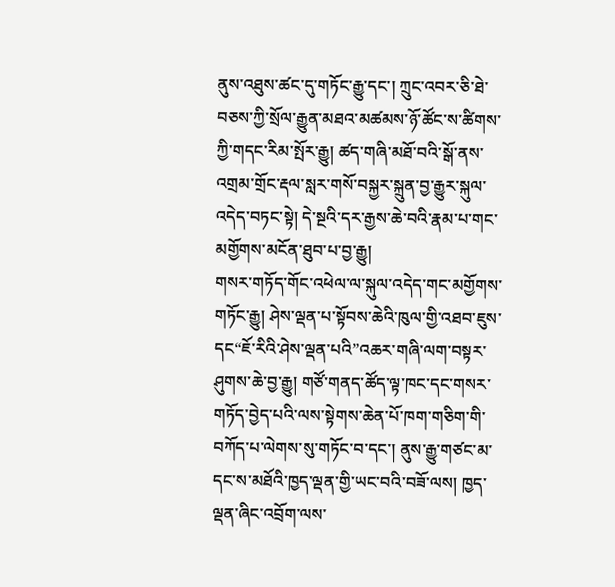ནུས་འཐུས་ཚང་དུ་གཏོང་རྒྱུ་དང་། ཀྲུང་འབར་ཅི་ཐེ་བཅས་ཀྱི་སྲོལ་རྒྱུན་མཐའ་མཚམས་ཉོ་ཚོང་ས་ཚིགས་ཀྱི་གདང་རིམ་སྤོར་རྒྱུ། ཚད་གཞི་མཐོ་བའི་སྒོ་ནས་འགྲམ་གྲོང་རྡལ་སླར་གསོ་བསྐྱར་སྐྲུན་བྱ་རྒྱུར་སྐུལ་འདེད་བཏང་སྟེ། དེ་སྔའི་དར་རྒྱས་ཆེ་བའི་རྣམ་པ་གང་མགྱོགས་མངོན་ཐུབ་པ་བྱ་རྒྱུ།
གསར་གཏོད་གོང་འཕེལ་ལ་སྐུལ་འདེད་གང་མགྱོགས་གཏོང་རྒྱུ། ཤེས་ལྡན་པ་སྟོབས་ཆེའི་ཁུལ་གྱི་འཐབ་ཇུས་དང“ཇོ་རིའི་ཤེས་ལྡན་པའི”འཆར་གཞི་ལག་བསྟར་ཤུགས་ཆེ་བྱ་རྒྱུ། གཙོ་གནད་ཚོད་ལྟ་ཁང་དང་གསར་གཏོད་བྱེད་པའི་ལས་སྟེགས་ཆེན་པོ་ཁག་གཅིག་གི་བཀོད་པ་ལེགས་སུ་གཏོང་བ་དང་། ནུས་རྒྱུ་གཙང་མ་དང་ས་མཐོའི་ཁྱད་ལྡན་གྱི་ཡང་བའི་བཟོ་ལས། ཁྱད་ལྡན་ཞིང་འབྲོག་ལས་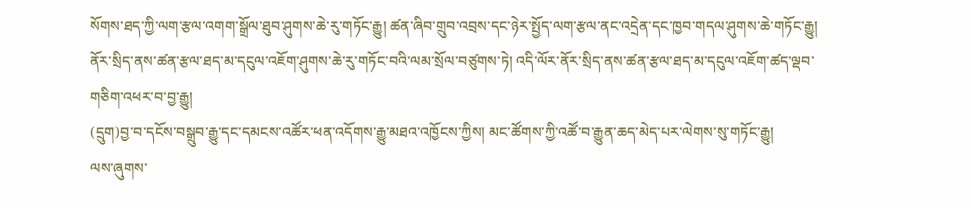སོགས་ཐད་ཀྱི་ལག་རྩལ་འགག་སྒྲོལ་ཐུབ་ཤུགས་ཆེ་རུ་གཏོང་རྒྱུ། ཚན་ཞིབ་གྲུབ་འབྲས་དང་ཉེར་སྤྱོད་ལག་རྩལ་ནང་འདྲེན་དང་ཁྱབ་གདལ་ཤུགས་ཆེ་གཏོང་རྒྱུ། ནོར་སྲིད་ནས་ཚན་རྩལ་ཐད་མ་དངུལ་འཇོག་ཤུགས་ཆེ་རུ་གཏོང་བའི་ལམ་སྲོལ་བཙུགས་ཏེ། འདི་ལོར་ནོར་སྲིད་ནས་ཚན་རྩལ་ཐད་མ་དངུལ་འཇོག་ཚད་ལྡབ་གཅིག་འཕར་བ་བྱ་རྒྱུ།
(དྲུག)བྱ་བ་དངོས་བསྒྲུབ་རྒྱུ་དང་དམངས་འཚོར་ཕན་འདོགས་རྒྱུ་མཐའ་འཁྱོངས་ཀྱིས། མང་ཚོགས་ཀྱི་འཚོ་བ་རྒྱུན་ཆད་མེད་པར་ལེགས་སུ་གཏོང་རྒྱུ།
ལས་ཞུགས་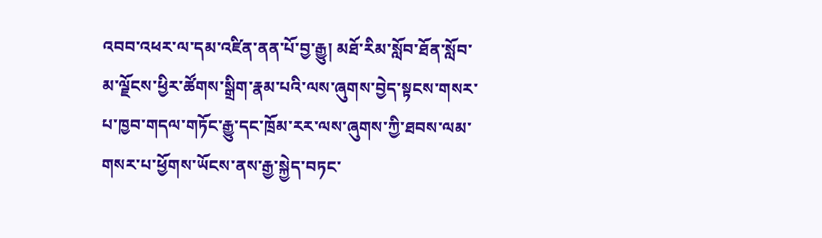འབབ་འཕར་ལ་དམ་འཛིན་ནན་པོ་བྱ་རྒྱུ། མཐོ་རིམ་སློབ་ཐོན་སློབ་མ་ལྗོངས་ཕྱིར་ཚོགས་སྒྲིག་རྣམ་པའི་ལས་ཞུགས་བྱེད་སྟངས་གསར་པ་ཁྱབ་གདལ་གཏོང་རྒྱུ་དང་ཁྲོམ་རར་ལས་ཞུགས་ཀྱི་ཐབས་ལམ་གསར་པ་ཕྱོགས་ཡོངས་ནས་རྒྱ་སྐྱེད་བཏང་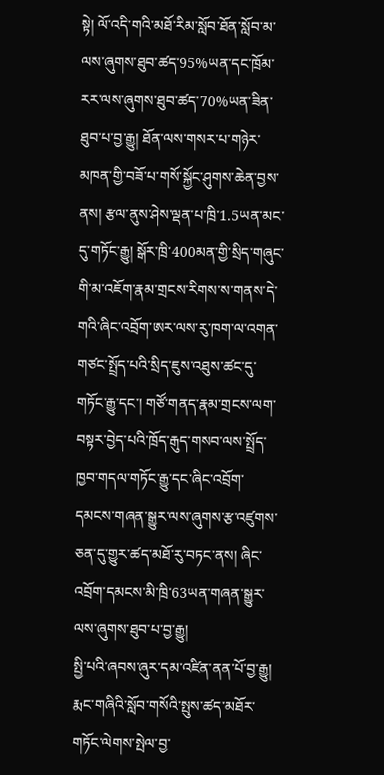སྟེ། ལོ་འདི་གའི་མཐོ་རིམ་སློབ་ཐོན་སློབ་མ་ལས་ཞུགས་ཐུབ་ཚད་95%ཡན་དང་ཁྲོམ་རར་ལས་ཞུགས་ཐུབ་ཚད་70%ཡན་ཟིན་ཐུབ་པ་བྱ་རྒྱུ། ཐོན་ལས་གསར་པ་གཉེར་མཁན་གྱི་བཟོ་པ་གསོ་སྐྱོང་ཤུགས་ཆེན་བྱས་ནས། རྩལ་ནུས་ཤེས་ལྡན་པ་ཁྲི་1.5ཡན་མང་དུ་གཏོང་རྒྱུ། སྒོར་ཁྲི་400མན་གྱི་སྲིད་གཞུང་གི་མ་འཇོག་རྣམ་གྲངས་རིགས་ས་གནས་དེ་གའི་ཞིང་འབྲོག་ཨར་ལས་རུ་ཁག་ལ་འགན་གཙང་སྤྲོད་པའི་སྲིད་ཇུས་འཐུས་ཚང་དུ་གཏོང་རྒྱུ་དང་། གཙོ་གནད་རྣམ་གྲངས་ལག་བསྟར་བྱེད་པའི་ཁྲོད་རྒུད་གསབ་ལས་སྤྲོད་ཁྱབ་གདལ་གཏོང་རྒྱུ་དང་ཞིང་འབྲོག་དམངས་གཞན་སྒྱུར་ལས་ཞུགས་རྩ་འཛུགས་ཅན་དུ་གྱུར་ཚད་མཐོ་རུ་བཏང་ནས། ཞིང་འབྲོག་དམངས་མི་ཁྲི་63ཡན་གཞན་སྒྱུར་ལས་ཞུགས་ཐུབ་པ་བྱ་རྒྱུ།
སྤྱི་པའི་ཞབས་ཞུར་དམ་འཛིན་ནན་པོ་བྱ་རྒྱུ། རྨང་གཞིའི་སློབ་གསོའི་སྤུས་ཚད་མཐོར་གཏོང་ལེགས་སྤེལ་བྱ་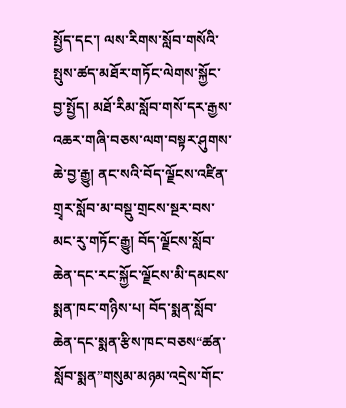སྤྱོད་དང་། ལས་རིགས་སློབ་གསོའི་སྤུས་ཚད་མཐོར་གཏོང་ལེགས་སྐྱོང་བྱ་སྤྱོད། མཐོ་རིམ་སློབ་གསོ་དར་རྒྱས་འཆར་གཞི་བཅས་ལག་བསྟར་ཤུགས་ཆེ་བྱ་རྒྱུ། ནང་སའི་བོད་ལྗོངས་འཛིན་གྲྭར་སློབ་མ་བསྡུ་གྲངས་སྔར་བས་མང་རུ་གཏོང་རྒྱུ། བོད་ལྗོངས་སློབ་ཆེན་དང་རང་སྐྱོང་ལྗོངས་མི་དམངས་སྨན་ཁང་གཉིས་པ། བོད་སྨན་སློབ་ཆེན་དང་སྨན་རྩིས་ཁང་བཅས“ཚན་སློབ་སྨན”གསུམ་མཉམ་འདྲེས་གོང་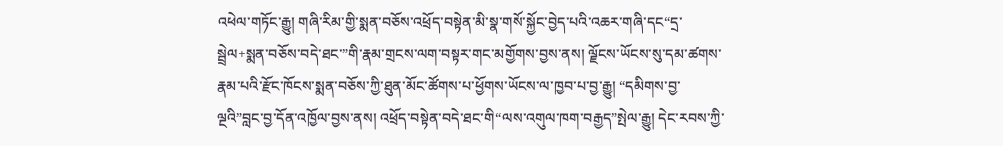འཕེལ་གཏོང་རྒྱུ། གཞི་རིམ་གྱི་སྨན་བཅོས་འཕྲོད་བསྟེན་མི་སྣ་གསོ་སྐྱོང་བྱེད་པའི་འཆར་གཞི་དང“དྲ་སྦྲེལ+སྨན་བཅོས་བདེ་ཐང་”གི་རྣམ་གྲངས་ལག་བསྟར་གང་མགྱོགས་བྱས་ནས། ལྗོངས་ཡོངས་སུ་དམ་ཚགས་རྣམ་པའི་རྫོང་ཁོངས་སྨན་བཅོས་ཀྱི་ཐུན་མོང་ཚོགས་པ་ཕྱོགས་ཡོངས་ལ་ཁྱབ་པ་བྱ་རྒྱུ། “དམིགས་བྱ་ལྔའི”བླང་བྱ་དོན་འཁྱོལ་བྱས་ནས། འཕྲོད་བསྟེན་བདེ་ཐང་གི“ལས་འགུལ་ཁག་བརྒྱད”སྤེལ་རྒྱུ། དེང་རབས་ཀྱི་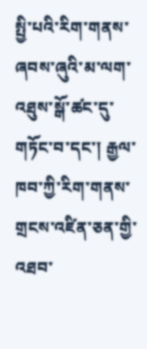སྤྱི་པའི་རིག་གནས་ཞབས་ཞུའི་མ་ལག་འཐུས་སྒོ་ཚང་དུ་གཏོང་བ་དང་། རྒྱལ་ཁབ་ཀྱི་རིག་གནས་གྲངས་འཛིན་ཅན་གྱི་འཐབ་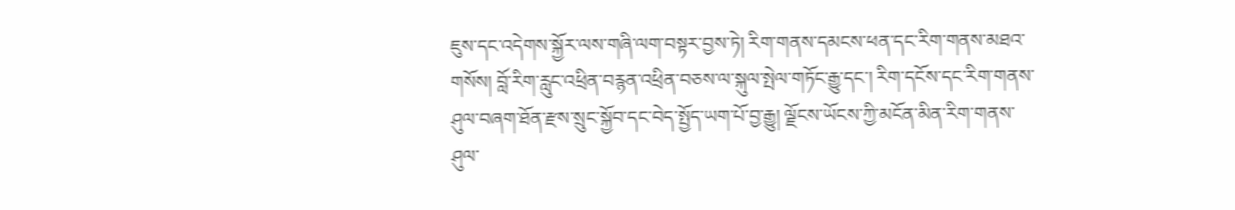ཇུས་དང་འདེགས་སྐྱོར་ལས་གཞི་ལག་བསྟར་བྱས་ཏེ། རིག་གནས་དམངས་ཕན་དང་རིག་གནས་མཐའ་གསོས། བློ་རིག་རླུང་འཕྲིན་བརྙན་འཕྲིན་བཅས་ལ་སྐུལ་སྤེལ་གཏོང་རྒྱུ་དང་། རིག་དངོས་དང་རིག་གནས་ཤུལ་བཞག་ཐོན་རྫས་སྲུང་སྐྱོབ་དང་བེད་སྤྱོད་ཡག་པོ་བྱ་རྒྱུ། ལྗོངས་ཡོངས་ཀྱི་མངོན་མིན་རིག་གནས་ཤུལ་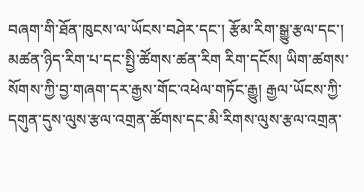བཞག་གི་ཐོན་ཁུངས་ལ་ཡོངས་བཤེར་དང་། རྩོམ་རིག་སྒྱུ་རྩལ་དང་། མཚན་ཉིད་རིག་པ་དང་སྤྱི་ཚོགས་ཚན་རིག རིག་དངོས། ཡིག་ཚགས་སོགས་ཀྱི་བྱ་གཞག་དར་རྒྱས་གོང་འཕེལ་གཏོང་རྒྱུ། རྒྱལ་ཡོངས་ཀྱི་དགུན་དུས་ལུས་རྩལ་འགྲན་ཚོགས་དང་མི་རིགས་ལུས་རྩལ་འགྲན་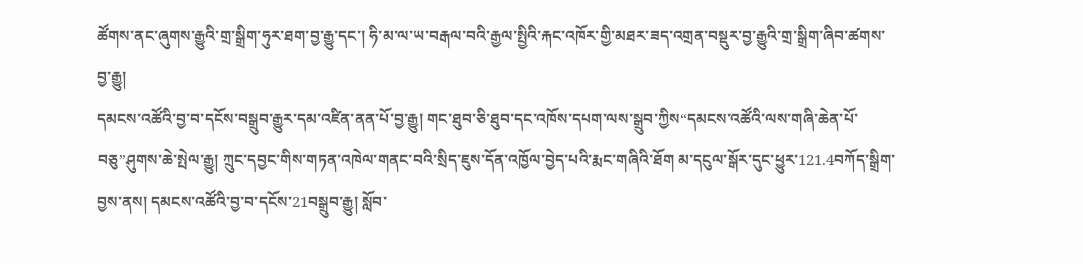ཚོགས་ནང་ཞུགས་རྒྱུའི་གྲ་སྒྲིག་ཧུར་ཐག་བྱ་རྒྱུ་དང་། ཧི་མ་ལ་ཡ་བརྒལ་བའི་རྒྱལ་སྤྱིའི་རྐང་འཁོར་གྱི་མཐར་ཟད་འགྲན་བསྡུར་བྱ་རྒྱུའི་གྲ་སྒྲིག་ཞིབ་ཚགས་བྱ་རྒྱུ།
དམངས་འཚོའི་བྱ་བ་དངོས་བསྒྲུབ་རྒྱུར་དམ་འཛིན་ནན་པོ་བྱ་རྒྱུ། གང་ཐུབ་ཅི་ཐུབ་དང་འཁོས་དཔག་ལས་སྒྲུབ་ཀྱིས“དམངས་འཚོའི་ལས་གཞི་ཆེན་པོ་བཅུ”ཤུགས་ཆེ་སྤེལ་རྒྱུ། ཀྲུང་དབྱང་གིས་གཏན་འཁེལ་གནང་བའི་སྲིད་ཇུས་དོན་འཁྱོལ་བྱེད་པའི་རྨང་གཞིའི་ཐོག མ་དངུལ་སྒོར་དུང་ཕྱུར་121.4བཀོད་སྒྲིག་བྱས་ནས། དམངས་འཚོའི་བྱ་བ་དངོས་21བསྒྲུབ་རྒྱུ། སློབ་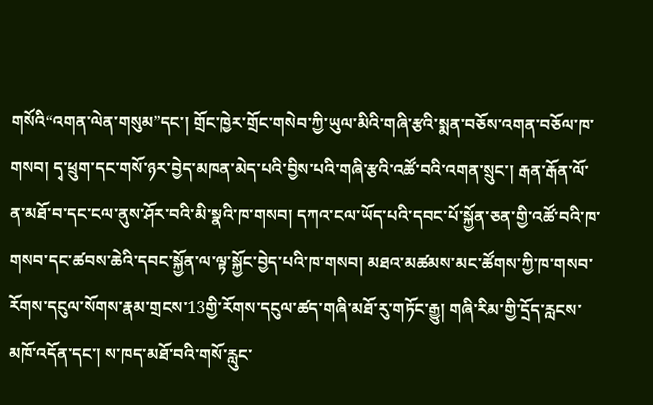གསོའི“འགན་ལེན་གསུམ”དང་། གྲོང་ཁྱེར་གྲོང་གསེབ་ཀྱི་ཡུལ་མིའི་གཞི་རྩའི་སྨན་བཅོས་འགན་བཅོལ་ཁ་གསབ། དྭ་ཕྲུག་དང་གསོ་ཉར་བྱེད་མཁན་མེད་པའི་བྱིས་པའི་གཞི་རྩའི་འཚོ་བའི་འགན་སྲུང་། རྒན་རྒོན་ལོ་ན་མཐོ་བ་དང་ངལ་ནུས་ཤོར་བའི་མི་སྣའི་ཁ་གསབ། དཀའ་ངལ་ཡོད་པའི་དབང་པོ་སྐྱོན་ཅན་གྱི་འཚོ་བའི་ཁ་གསབ་དང་ཚབས་ཆེའི་དབང་སྐྱོན་ལ་ལྟ་སྐྱོང་བྱེད་པའི་ཁ་གསབ། མཐའ་མཚམས་མང་ཚོགས་ཀྱི་ཁ་གསབ་རོགས་དངུལ་སོགས་རྣམ་གྲངས་13གྱི་རོགས་དངུལ་ཚད་གཞི་མཐོ་རུ་གཏོང་རྒྱུ། གཞི་རིམ་གྱི་དྲོད་རླངས་མཁོ་འདོན་དང་། ས་ཁད་མཐོ་བའི་གསོ་རླུང་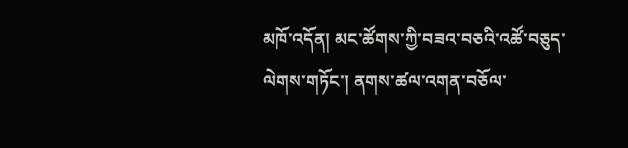མཁོ་འདོན། མང་ཚོགས་ཀྱི་བཟའ་བཅའི་འཚོ་བཅུད་ལེགས་གཏོང་། ནགས་ཚལ་འགན་བཅོལ་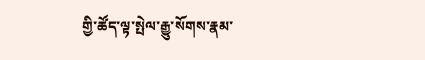གྱི་ཚོད་ལྟ་སྤེལ་རྒྱུ་སོགས་རྣམ་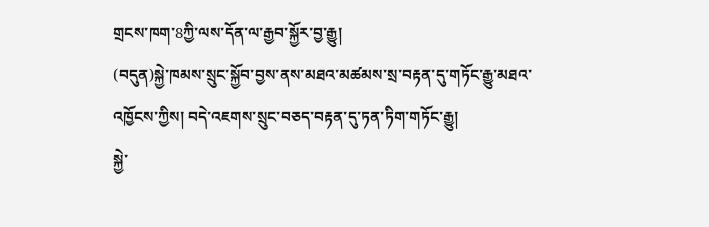གྲངས་ཁག་8ཀྱི་ལས་དོན་ལ་རྒྱབ་སྐྱོར་བྱ་རྒྱུ།
(བདུན)སྐྱེ་ཁམས་སྲུང་སྐྱོབ་བྱས་ནས་མཐའ་མཚམས་སྲ་བརྟན་དུ་གཏོང་རྒྱུ་མཐའ་འཁྱོངས་ཀྱིས། བདེ་འཇགས་སྲུང་བཅད་བརྟན་དུ་ཏན་ཏིག་གཏོང་རྒྱུ།
སྐྱེ་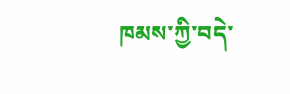ཁམས་ཀྱི་བདེ་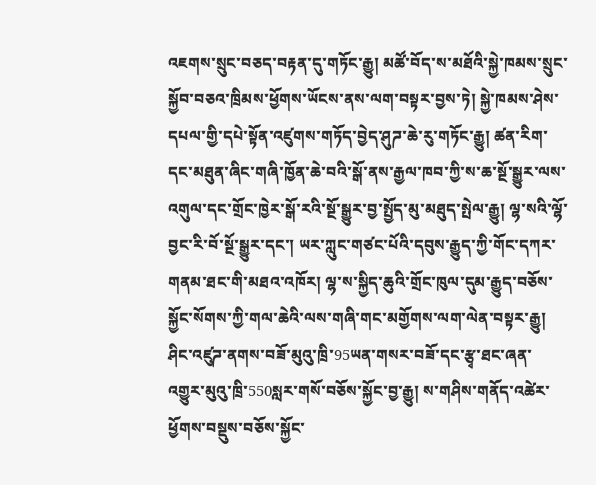འཇགས་སྲུང་བཅད་བརྟན་དུ་གཏོང་རྒྱུ། མཚོ་བོད་ས་མཐོའི་སྐྱེ་ཁམས་སྲུང་སྐྱོབ་བཅའ་ཁྲིམས་ཕྱོགས་ཡོངས་ནས་ལག་བསྟར་བྱས་ཏེ། སྐྱེ་ཁམས་ཤེས་དཔལ་གྱི་དཔེ་སྟོན་འཛུགས་གཏོད་བྱེད་ཤུཌ་ཆེ་རུ་གཏོང་རྒྱུ། ཚན་རིག་དང་མཐུན་ཞིང་གཞི་ཁྱོན་ཆེ་བའི་སྒོ་ནས་རྒྱལ་ཁབ་ཀྱི་ས་ཆ་སྔོ་སྒྱུར་ལས་འགུལ་དང་གྲོང་ཁྱེར་སྒོ་རའི་སྔོ་སྒྱུར་བྱ་སྤྱོད་མུ་མཐུད་སྤེལ་རྒྱུ། ལྷ་སའི་ལྷོ་བྱང་རི་བོ་སྔོ་སྒྱུར་དང་། ཡར་ཀླུང་གཙང་པོའི་དབུས་རྒྱུད་ཀྱི་གོང་དཀར་གནམ་ཐང་གི་མཐའ་འཁོར། ལྷ་ས་སྐྱིད་ཆུའི་གྲོང་ཁུལ་དུམ་རྒྱུད་བཅོས་སྐྱོང་སོགས་ཀྱི་གལ་ཆེའི་ལས་གཞི་གང་མགྱོགས་ལག་ལེན་བསྟར་རྒྱུ། ཤིང་འཛུཌ་ནགས་བཟོ་མུའུ་ཁྲི་95ཡན་གསར་བཟོ་དང་རྩྭ་ཐང་ཞན་འགྱུར་མུའུ་ཁྲི་550སླར་གསོ་བཅོས་སྐྱོང་བྱ་རྒྱུ། ས་གཤིས་གནོད་འཚེར་ཕྱོགས་བསྡུས་བཅོས་སྐྱོང་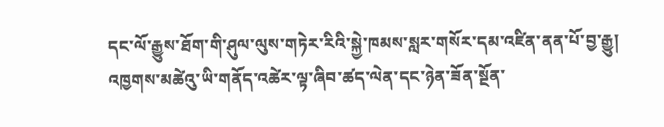དང་ལོ་རྒྱུས་ཐོག་གི་ཤུལ་ལུས་གཏེར་རིའི་སྐྱེ་ཁམས་སླར་གསོར་དམ་འཛིན་ནན་པོ་བྱ་རྒྱུ། འཁྱགས་མཚེའུ་ཡི་གནོད་འཚེར་ལྟ་ཞིབ་ཚད་ལེན་དང་ཉེན་ཟོན་སྔོན་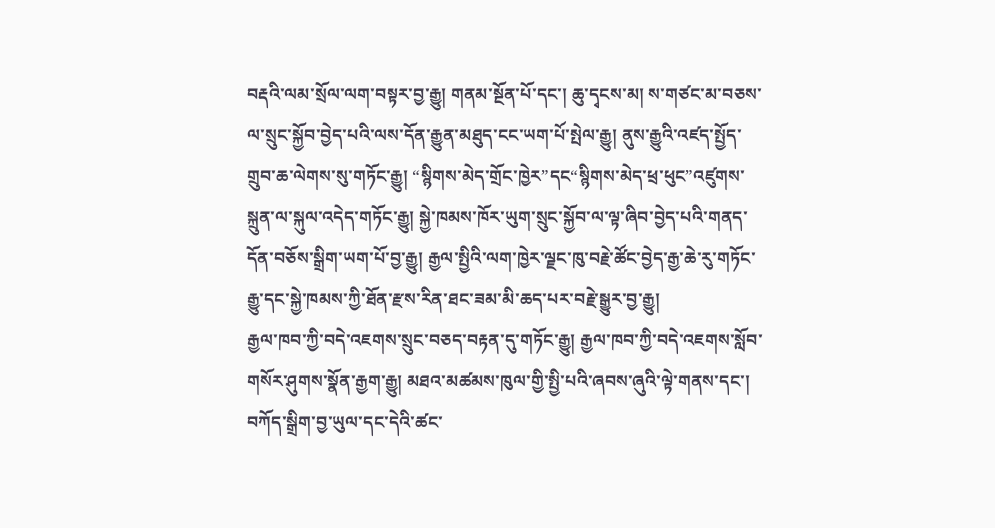བརྡའི་ལམ་སྲོལ་ལག་བསྟར་བྱ་རྒྱུ། གནམ་སྔོན་པོ་དང་། ཆུ་དྭངས་མ། ས་གཙང་མ་བཅས་ལ་སྲུང་སྐྱོབ་བྱེད་པའི་ལས་དོན་རྒྱུན་མཐུད་ངང་ཡག་པོ་སྤེལ་རྒྱུ། ནུས་རྒྱུའི་འཛད་སྤྱོད་གྲུབ་ཆ་ལེགས་སུ་གཏོང་རྒྱུ། “སྙིགས་མེད་གྲོང་ཁྱེར”དང“སྙིགས་མེད་ཕྲ་ཕུང”འཛུགས་སྐྲུན་ལ་སྐུལ་འདེད་གཏོང་རྒྱུ། སྐྱེ་ཁམས་ཁོར་ཡུག་སྲུང་སྐྱོབ་ལ་ལྟ་ཞིབ་བྱེད་པའི་གནད་དོན་བཅོས་སྒྲིག་ཡག་པོ་བྱ་རྒྱུ། རྒྱལ་སྤྱིའི་ལག་ཁྱེར་ལྗང་ཁུ་བརྗེ་ཚོང་བྱེད་རྒྱ་ཆེ་རུ་གཏོང་རྒྱུ་དང་སྐྱེ་ཁམས་ཀྱི་ཐོན་རྫས་རིན་ཐང་ཟམ་མི་ཆད་པར་བརྗེ་སྒྱུར་བྱ་རྒྱུ།
རྒྱལ་ཁབ་ཀྱི་བདེ་འཇགས་སྲུང་བཅད་བརྟན་དུ་གཏོང་རྒྱུ། རྒྱལ་ཁབ་ཀྱི་བདེ་འཇགས་སློབ་གསོར་ཤུགས་སྣོན་རྒྱག་རྒྱུ། མཐའ་མཚམས་ཁུལ་གྱི་སྤྱི་པའི་ཞབས་ཞུའི་ལྟེ་གནས་དང་། བཀོད་སྒྲིག་བྱ་ཡུལ་དང་དེའི་ཚང་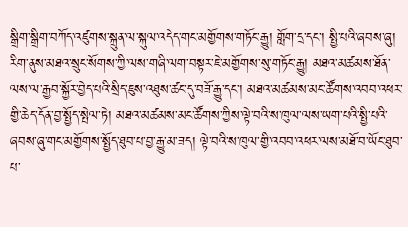སྒྲིག་སྒྲིག་བཀོད་འཛུགས་སྐྲུན་ལ་སྐུལ་འདེད་གང་མགྱོགས་གཏོང་རྒྱུ། གློག་དྲ་དང་། སྤྱི་པའི་ཞབས་ཞུ། རིག་ནུས་མཐའ་སྲུང་སོགས་ཀྱི་ལས་གཞི་ལག་བསྟར་ཇེ་མགྱོགས་སུ་གཏོང་རྒྱུ། མཐའ་མཚམས་ཐོན་ལས་ལ་རྒྱབ་སྐྱོར་བྱེད་པའི་སྲིད་ཇུས་འཐུས་ཚང་དུ་བཟོ་རྒྱུ་དང་། མཐའ་མཚམས་མང་ཚོགས་འབབ་འཕར་གྱི་ཆེད་དོན་བྱ་སྤྱོད་སྤེལ་ཏེ། མཐའ་མཚམས་མང་ཚོགས་ཀྱིས་ལྟེ་བའི་ས་ཁུལ་ལས་ཡག་པའི་སྤྱི་པའི་ཞབས་ཞུ་གང་མགྱོགས་སྤྱོད་ཐུབ་པ་བྱ་རྒྱུ་མ་ཟད། ལྟེ་བའི་ས་ཁུལ་གྱི་འབབ་འཕར་ལས་མཐོ་བ་ཡོང་ཐུབ་པ་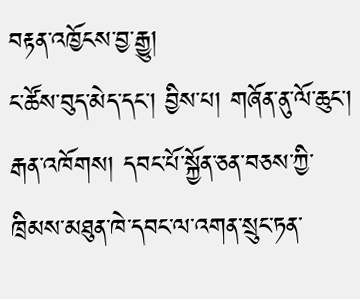བརྟན་འཁྱོངས་བྱ་རྒྱུ།
ང་ཚོས་བུད་མེད་དང་། བྱིས་པ། གཞོན་ནུ་ལོ་ཆུང་། རྒན་འཁོགས། དབང་པོ་སྐྱོན་ཅན་བཅས་ཀྱི་ཁྲིམས་མཐུན་ཁེ་དབང་ལ་འགན་སྲུང་ཏན་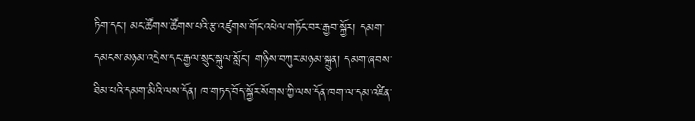ཏིག་དང་། མང་ཚོགས་ཚོགས་པའི་རྩ་འཛུགས་གོང་འཕེལ་གཏོང་བར་རྒྱབ་སྐྱོར། དམག་དམངས་མཉམ་འདྲེས་དང་རྒྱལ་སྲུང་སྐུལ་སློང་། གཉིས་བཀུར་མཉམ་སྐྲུན། དམག་ཞབས་ཐིམ་པའི་དམག་མིའི་ལས་དོན། ཁ་གཏད་བོད་སྐྱོར་སོགས་ཀྱི་ལས་དོན་ཁག་ལ་དམ་འཛིན་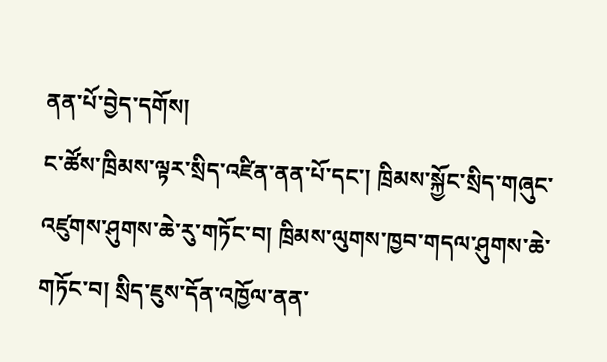ནན་པོ་བྱེད་དགོས།
ང་ཚོས་ཁྲིམས་ལྟར་སྲིད་འཛིན་ནན་པོ་དང་། ཁྲིམས་སྐྱོང་སྲིད་གཞུང་འཛུགས་ཤུགས་ཆེ་རུ་གཏོང་བ། ཁྲིམས་ལུགས་ཁྱབ་གདལ་ཤུགས་ཆེ་གཏོང་བ། སྲིད་ཇུས་དོན་འཁྱོལ་ནན་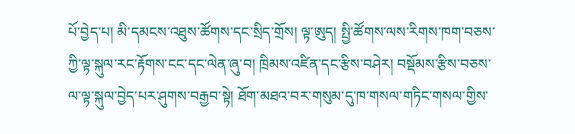པོ་བྱེད་པ། མི་དམངས་འཐུས་ཚོགས་དང་སྲིད་གྲོས། ལྟ་ཨུད། སྤྱི་ཚོགས་ལས་རིགས་ཁག་བཅས་ཀྱི་ལྟ་སྐུལ་རང་རྟོགས་ངང་དང་ལེན་ཞུ་བ། ཁྲིམས་འཛིན་དང་རྩིས་བཤེར། བསྡོམས་རྩིས་བཅས་ལ་ལྟ་སྐུལ་བྱེད་པར་ཤུགས་བརྒྱབ་སྟེ། ཐོག་མཐའ་བར་གསུམ་དུ་ཁ་གསལ་གཏིང་གསལ་གྱིས་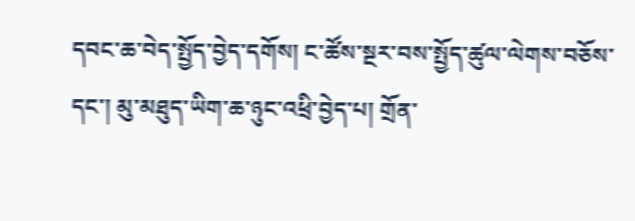དབང་ཆ་བེད་སྤྱོད་བྱེད་དགོས། ང་ཚོས་སྔར་བས་སྤྱོད་ཚུལ་ལེགས་བཅོས་དང་། མུ་མཐུད་ཡིག་ཆ་ཉུང་འཕྲི་བྱེད་པ། གྲོན་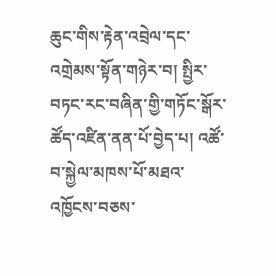ཆུང་གིས་རྟེན་འབྲེལ་དང་འགྲེམས་སྟོན་གཉེར་བ། སྤྱིར་བཏང་རང་བཞིན་གྱི་གཏོང་སྒོར་ཚོད་འཛིན་ནན་པོ་བྱེད་པ། འཚོ་བ་སྐྱེལ་མཁས་པོ་མཐའ་འཁྱོངས་བཅས་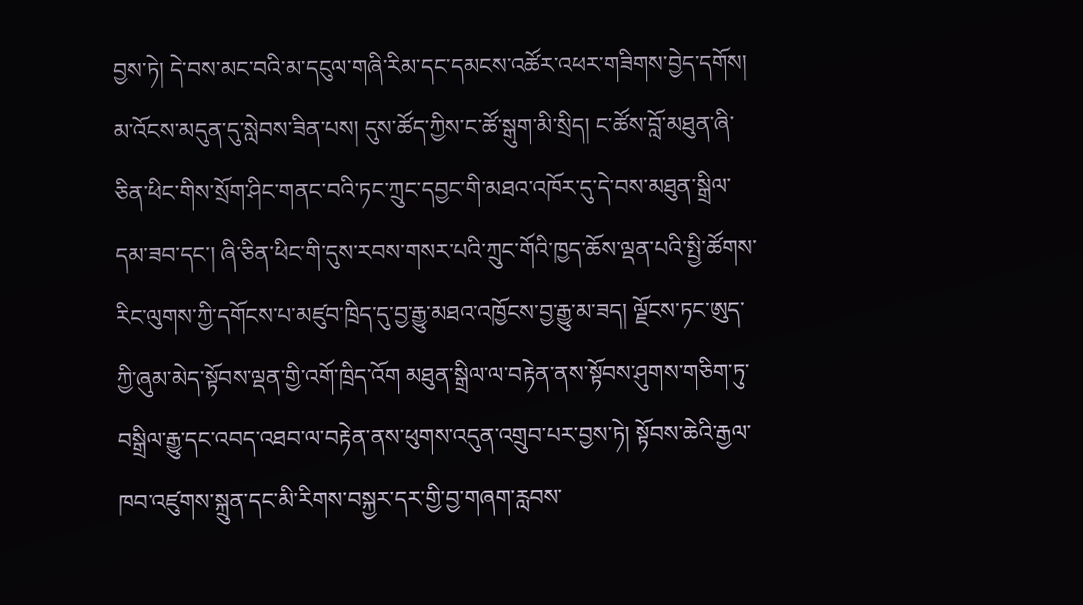བྱས་ཏེ། དེ་བས་མང་བའི་མ་དངུལ་གཞི་རིམ་དང་དམངས་འཚོར་འཕར་གཟིགས་བྱེད་དགོས།
མ་འོངས་མདུན་དུ་སླེབས་ཟིན་པས། དུས་ཚོད་ཀྱིས་ང་ཚོ་སྒུག་མི་སྲིད། ང་ཚོས་བློ་མཐུན་ཞི་ཅིན་ཕིང་གིས་སྲོག་ཤིང་གནང་བའི་ཏང་ཀྲུང་དབྱང་གི་མཐའ་འཁོར་དུ་དེ་བས་མཐུན་སྒྲིལ་དམ་ཟབ་དང་། ཞི་ཅིན་ཕིང་གི་དུས་རབས་གསར་པའི་ཀྲུང་གོའི་ཁྱད་ཆོས་ལྡན་པའི་སྤྱི་ཚོགས་རིང་ལུགས་ཀྱི་དགོངས་པ་མཛུབ་ཁྲིད་དུ་བྱ་རྒྱུ་མཐའ་འཁྱོངས་བྱ་རྒྱུ་མ་ཟད། ལྗོངས་ཏང་ཨུད་ཀྱི་ཞུམ་མེད་སྟོབས་ལྡན་གྱི་འགོ་ཁྲིད་འོག མཐུན་སྒྲིལ་ལ་བརྟེན་ནས་སྟོབས་ཤུགས་གཅིག་ཏུ་བསྒྲིལ་རྒྱུ་དང་འབད་འཐབ་ལ་བརྟེན་ནས་ཕུགས་འདུན་འགྲུབ་པར་བྱས་ཏེ། སྟོབས་ཆེའི་རྒྱལ་ཁབ་འཛུགས་སྐྲུན་དང་མི་རིགས་བསྐྱར་དར་གྱི་བྱ་གཞག་རླབས་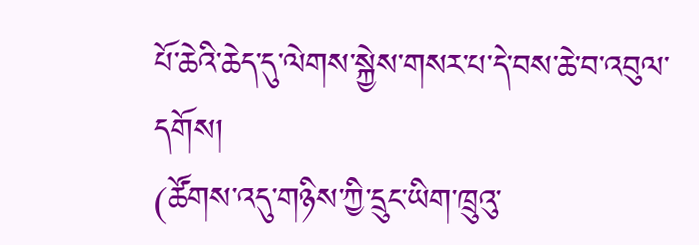པོ་ཆེའི་ཆེད་དུ་ལེགས་སྐྱེས་གསར་པ་དེ་བས་ཆེ་བ་འབུལ་དགོས།
(ཚོགས་འདུ་གཉིས་ཀྱི་དྲུང་ཡིག་ཁྲུའུ་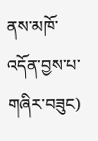ནས་མཁོ་འདོན་བྱས་པ་གཞིར་བཟུང)